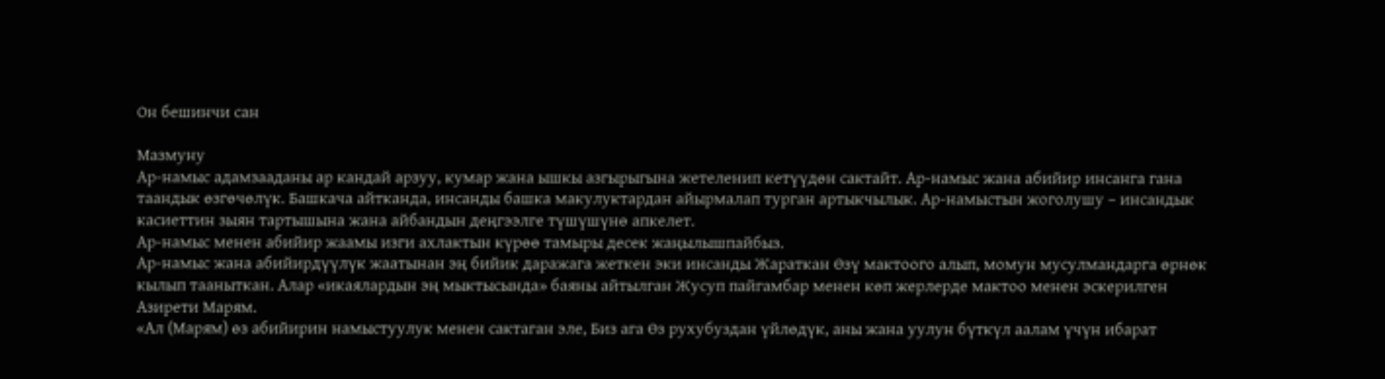Он бешинчи сан

Мазмуну
Ар-намыс адамзааданы ар кандай арзуу, кумар жана ышкы азгырыгына жетеленип кетүүдөн сактайт. Ар-намыс жана абийир инсанга гана таандык өзгөчөлүк. Башкача айтканда, инсанды башка макулуктардан айырмалап турган артыкчылык. Ар-намыстын жоголушу – инсандык касиеттин зыян тартышына жана айбандын деңгээлге түшүшүнө апкелет.
Ар-намыс менен абийир жаамы изги ахлактын күрөө тамыры десек жаңылышпайбыз.
Ар-намыс жана абийирдүүлүк жаатынан эң бийик даражага жеткен эки инсанды Жараткан Өзү мактоого алып, момун мусулмандарга өрнөк кылып тааныткан. Алар «икаялардын эң мыктысында» баяны айтылган Жусуп пайгамбар менен көп жерлерде мактоо менен эскерилген Азирети Марям.
«Ал (Марям) өз абийирин намыстуулук менен сактаган эле, Биз ага Өз рухубуздан үйлөдүк, аны жана уулун бүткүл аалам үчүн ибарат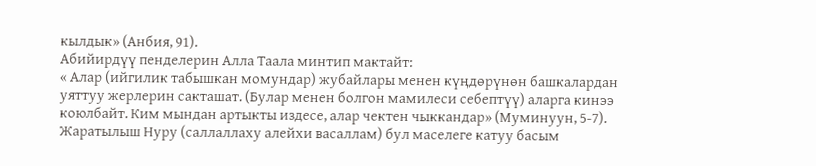кылдык» (Анбия, 91).
Абийирдүү пенделерин Алла Таала минтип мактайт:
« Алар (ийгилик табышкан момундар) жубайлары менен күңдөрүнөн башкалардан уяттуу жерлерин сакташат. (Булар менен болгон мамилеси себептүү) аларга кинээ коюлбайт. Ким мындан артыкты издесе, алар чектен чыккандар» (Муминуун, 5-7).
Жаратылыш Нуру (саллаллаху алейхи васаллам) бул маселеге катуу басым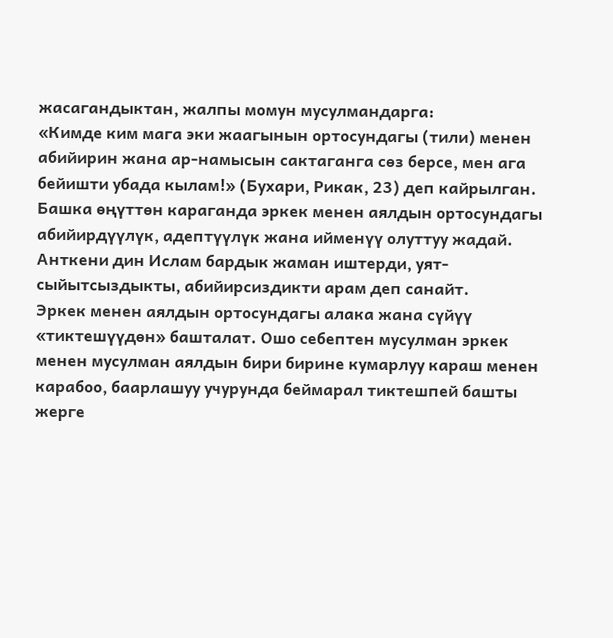жасагандыктан, жалпы момун мусулмандарга:
«Кимде ким мага эки жаагынын ортосундагы (тили) менен абийирин жана ар-намысын сактаганга сөз берсе, мен ага бейишти убада кылам!» (Бухари, Рикак, 23) деп кайрылган.
Башка өңүттөн караганда эркек менен аялдын ортосундагы абийирдүүлүк, адептүүлүк жана ийменүү олуттуу жадай. Анткени дин Ислам бардык жаман иштерди, уят-сыйытсыздыкты, абийирсиздикти арам деп санайт.
Эркек менен аялдын ортосундагы алака жана сүйүү «тиктешүүдөн» башталат. Ошо себептен мусулман эркек менен мусулман аялдын бири бирине кумарлуу караш менен карабоо, баарлашуу учурунда беймарал тиктешпей башты жерге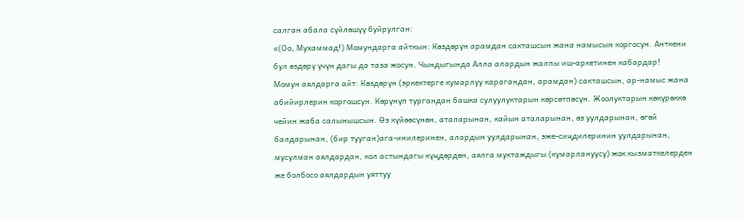салган абала сүйлөшүү буйрулган:
«(Оо, Мухаммад!) Момундарга айткын: Көздөрүн арамдан сакташсын жана намысын коргосун. Анткени бул өздөрү үчүн дагы да таза жосун. Чындыгында Алла алардын жалпы иш-аркетинен кабардар!
Момун аялдарга айт: Көздөрүн (эркектерге кумарлуу карагандан, арамдан) сакташсын, ар-намыс жана абийирлерин коргошсун. Көрүнүп тургандан башка сулуулуктарын көрсөтпөсүн. Жоолуктарын көкүрөккө чейин жаба салынышсын. Өз күйөөсүнөн, аталарынан, кайын аталарынан, өз уулдарынан, өгөй балдарынан, (бир тууган)ага-инилеринен, алардын уулдарынан, эже-сиңдилеринин уулдарынан, мусулман аялдардан, кол астындагы күңдөрдөн, аялга муктаждыгы (кумарлануусу) жок кызматкелерден же болбосо аялдардын уяттуу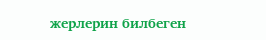жерлерин билбеген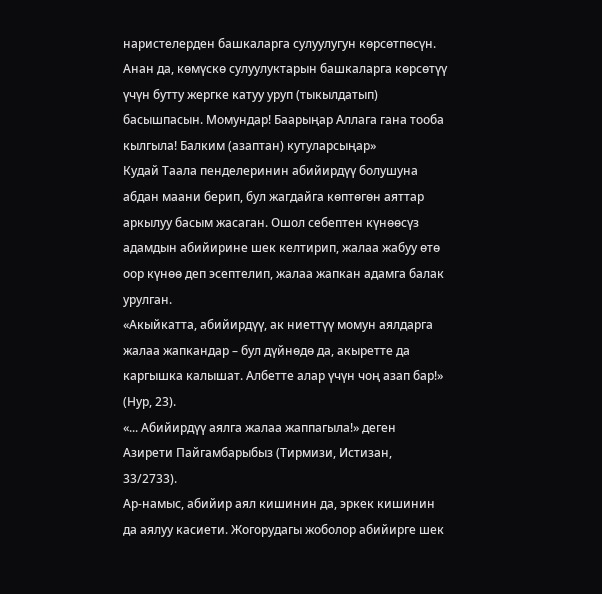наристелерден башкаларга сулуулугун көрсөтпөсүн. Анан да, көмүскө сулуулуктарын башкаларга көрсөтүү үчүн бутту жергке катуу уруп (тыкылдатып) басышпасын. Момундар! Баарыңар Аллага гана тооба кылгыла! Балким (азаптан) кутуларсыңар»
Кудай Таала пенделеринин абийирдүү болушуна абдан маани берип, бул жагдайга көптөгөн аяттар аркылуу басым жасаган. Ошол себептен күнөөсүз адамдын абийирине шек келтирип, жалаа жабуу өтө оор күнөө деп эсептелип, жалаа жапкан адамга балак урулган.
«Акыйкатта, абийирдүү, ак ниеттүү момун аялдарга жалаа жапкандар – бул дүйнөдө да, акыретте да каргышка калышат. Албетте алар үчүн чоң азап бар!» (Нур, 23).
«... Абийирдүү аялга жалаа жаппагыла!» деген Азирети Пайгамбарыбыз (Тирмизи, Истизан, 33/2733).
Ар-намыс, абийир аял кишинин да, эркек кишинин да аялуу касиети. Жогорудагы жоболор абийирге шек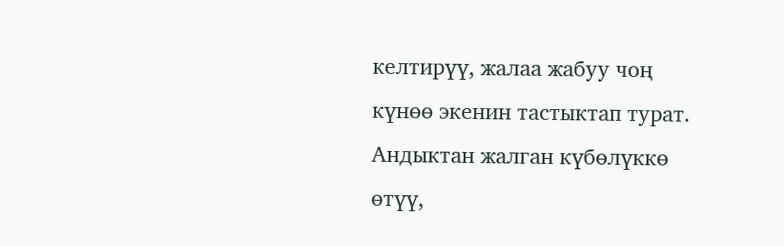келтирүү, жалаа жабуу чоң күнөө экенин тастыктап турат. Андыктан жалган күбөлүккө өтүү,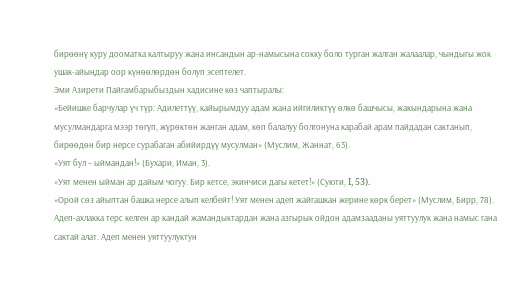бирөөнү куру дооматка калтыруу жана инсандын ар-намысына сокку боло турган жалган жалаалар, чындыгы жок ушак-айыңдар оор күнөөлөрдөн болуп эсептелет.
Эми Азирети Пайгамбарыбыздын хадисине көз чаптыралы:
«Бейишке барчулар үч түр: Адилеттүү, кайырымдуу адам жана ийгиликтүү өлкө башчысы, жакындарына жана мусулмандарга мээр төгүп, жүрөктөн жанган адам, көп балалуу болгонуна карабай арам пайдадан сактанып, бирөөдөн бир нерсе сурабаган абийирдүү мусулман» (Муслим, Жаннат, 63).
«Уят бул – ыймандан!» (Бухари, Иман, 3).
«Уят менен ыйман ар дайым чогуу. Бир кетсе, экинчиси дагы кетет!» (Суюти, I, 53).
«Орой сөз айыптан башка нерсе алып келбейт! Уят менен адеп жайгашкан жерине көрк берет» (Муслим, Бирр, 78).
Адеп-ахлакка терс келген ар кандай жамандыктардан жана азгырык ойдон адамзааданы уяттуулук жана намыс гана сактай алат. Адеп менен уяттуулуктун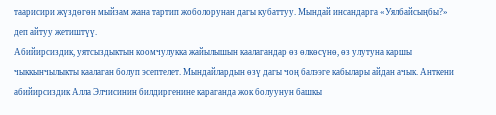таарисири жүздөгөн мыйзам жана тартип жоболорунан дагы кубаттуу. Мындай инсандарга «Уялбайсыңбы?» деп айтуу жетиштүү.
Абийирсиздик, уятсыздыктын коомчулукка жайылышын каалагандар өз өлкөсүнө, өз улутуна каршы чыккынчылыкты каалаган болуп эсептелет. Мындайлардын өзү дагы чоң балээге кабылары айдан ачык. Анткени абийирсиздик Алла Элчисинин билдиргенине караганда жок болуунун башкы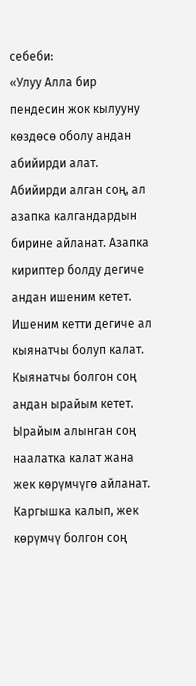себеби:
«Улуу Алла бир пендесин жок кылууну көздөсө оболу андан абийирди алат. Абийирди алган соң, ал азапка калгандардын бирине айланат. Азапка кириптер болду дегиче андан ишеним кетет. Ишеним кетти дегиче ал кыянатчы болуп калат. Кыянатчы болгон соң андан ырайым кетет. Ырайым алынган соң наалатка калат жана жек көрүмчүгө айланат. Каргышка калып, жек көрүмчү болгон соң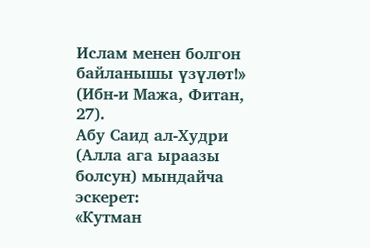Ислам менен болгон байланышы үзүлөт!» (Ибн-и Мажа, Фитан, 27).
Абу Саид ал-Худри (Алла ага ыраазы болсун) мындайча эскерет:
«Кутман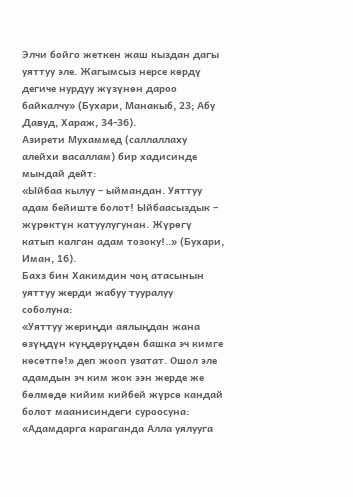Элчи бойго жеткен жаш кыздан дагы уяттуу эле. Жагымсыз нерсе көрдү дегиче нурдуу жүзүнөн дароо байкалчу» (Бухари, Манакыб, 23; Абу Давуд, Хараж, 34-36).
Азирети Мухаммед (саллаллаху алейхи васаллам) бир хадисинде мындай дейт:
«Ыйбаа кылуу – ыймандан. Уяттуу адам бейиште болот! Ыйбаасыздык – жүрөктүн катуулугунан. Жүрөгү катып калган адам тозоку!..» (Бухари, Иман, 16).
Бахз бин Хакимдин чоң атасынын уяттуу жерди жабуу тууралуу соболуна:
«Уяттуу жериңди аялыңдан жана өзүңдүн күңдөрүңдөн башка эч кимге көсөтпө!» деп жооп узатат. Ошол эле адамдын эч ким жок ээн жерде же бөлмөдө кийим кийбей жүрсө кандай болот маанисиндеги суроосуна:
«Адамдарга караганда Алла уялууга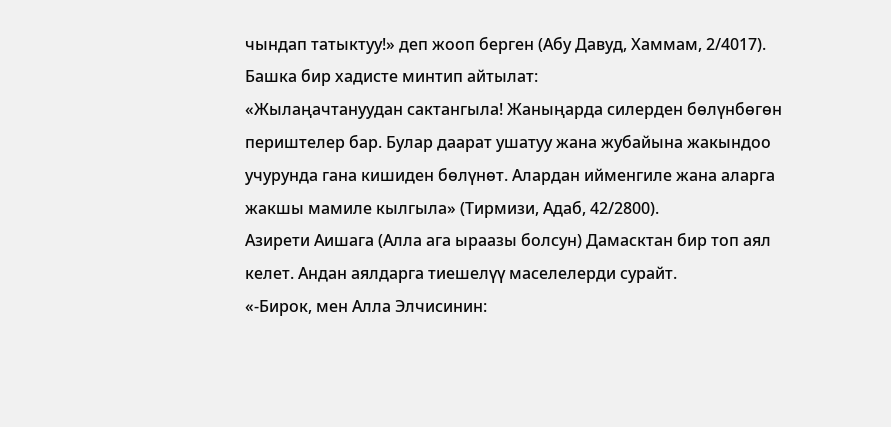чындап татыктуу!» деп жооп берген (Абу Давуд, Хаммам, 2/4017).
Башка бир хадисте минтип айтылат:
«Жылаңачтануудан сактангыла! Жаныңарда силерден бөлүнбөгөн периштелер бар. Булар даарат ушатуу жана жубайына жакындоо учурунда гана кишиден бөлүнөт. Алардан ийменгиле жана аларга жакшы мамиле кылгыла» (Тирмизи, Адаб, 42/2800).
Азирети Аишага (Алла ага ыраазы болсун) Дамасктан бир топ аял келет. Андан аялдарга тиешелүү маселелерди сурайт.
«-Бирок, мен Алла Элчисинин: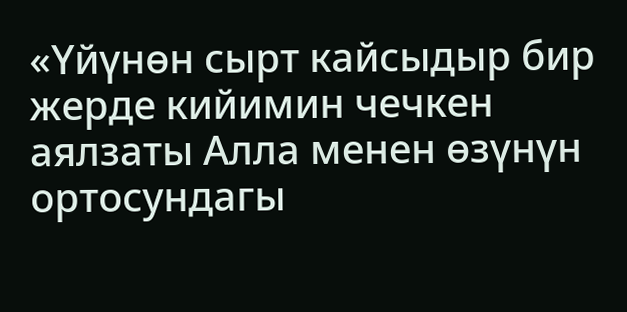«Үйүнөн сырт кайсыдыр бир жерде кийимин чечкен аялзаты Алла менен өзүнүн ортосундагы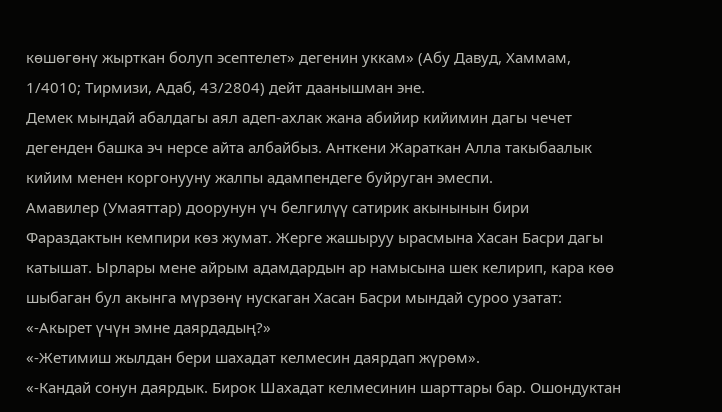көшөгөнү жырткан болуп эсептелет» дегенин уккам» (Абу Давуд, Хаммам, 1/4010; Тирмизи, Адаб, 43/2804) дейт даанышман эне.
Демек мындай абалдагы аял адеп-ахлак жана абийир кийимин дагы чечет дегенден башка эч нерсе айта албайбыз. Анткени Жараткан Алла такыбаалык кийим менен коргонууну жалпы адампендеге буйруган эмеспи.
Амавилер (Умаяттар) доорунун үч белгилүү сатирик акынынын бири Фараздактын кемпири көз жумат. Жерге жашыруу ырасмына Хасан Басри дагы катышат. Ырлары мене айрым адамдардын ар намысына шек келирип, кара көө шыбаган бул акынга мүрзөнү нускаган Хасан Басри мындай суроо узатат:
«-Акырет үчүн эмне даярдадың?»
«-Жетимиш жылдан бери шахадат келмесин даярдап жүрөм».
«-Кандай сонун даярдык. Бирок Шахадат келмесинин шарттары бар. Ошондуктан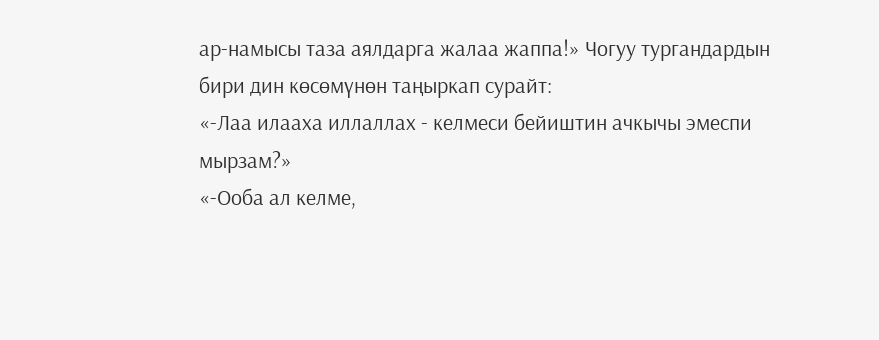ар-намысы таза аялдарга жалаа жаппа!» Чогуу тургандардын бири дин көсөмүнөн таңыркап сурайт:
«-Лаа илааха иллаллах - келмеси бейиштин ачкычы эмеспи мырзам?»
«-Ооба ал келме,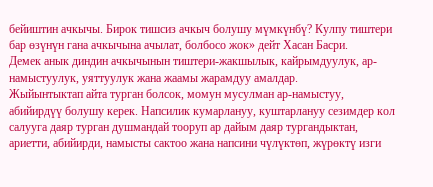бейиштин ачкычы. Бирок тишсиз ачкыч болушу мүмкүнбү? Кулпу тиштери бар өзүнүн гана ачкычына ачылат, болбосо жок» дейт Хасан Басри.
Демек анык диндин ачкычынын тиштери-жакшылык, кайрымдуулук, ар-намыстуулук, уяттуулук жана жаамы жарамдуу амалдар.
Жыйынтыктап айта турган болсок, момун мусулман ар-намыстуу, абийирдүү болушу керек. Напсилик кумарлануу, куштарлануу сезимдер кол салууга даяр турган душмандай тооруп ар дайым даяр тургандыктан, ариетти, абийирди, намысты сактоо жана напсини чүлүктөп, жүрөктү изги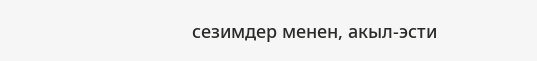сезимдер менен, акыл-эсти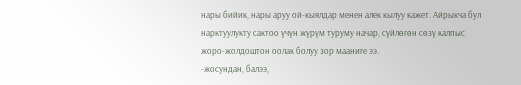нары бийик, нары аруу ой-кыялдар менен алек кылуу кажет. Айрыкча бул нарктуулукту сактоо үчүн жүрүм туруму начар, сүйлөгөн сөзү калпыс жоро-жолдоштон оолак болуу зор мааниге ээ.
-жосундан, балээ,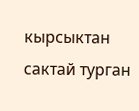кырсыктан сактай турган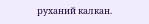руханий калкан.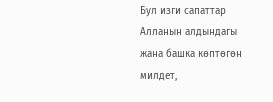Бул изги сапаттар Алланын алдындагы жана башка көптөгөн милдет,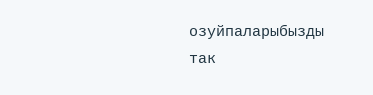озуйпаларыбызды так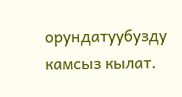орундатуубузду камсыз кылат.